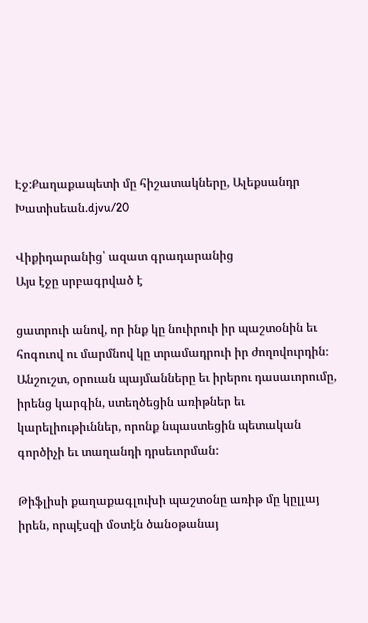Էջ:Քաղաքապետի մը հիշատակները, Ալեքսանդր Խատիսեան.djvu/20

Վիքիդարանից՝ ազատ գրադարանից
Այս էջը սրբագրված է

ցատրուի անով, որ ինք կը նուիրուի իր պաշտօնին եւ հոգուով ու մարմնով կը տրամադրուի իր ժողովուրդին։ Անշուշտ, օրուան պայմանները եւ իրերու դասաւորումը, իրենց կարգին, ստեղծեցին առիթներ եւ կարելիութիւններ, որոնք նպաստեցին պետական գործիչի եւ տաղանդի դրսեւորման:

Թիֆլիսի քաղաքագլուխի պաշտօնը առիթ մը կըլլայ իրեն, որպէսզի մօտէն ծանօթանայ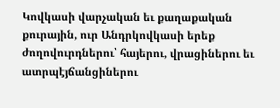Կովկասի վարչական եւ քաղաքական քուրային, ուր Անդրկովկասի երեք ժողովուրդներու՝ հայերու, վրացիներու եւ ատրպէյճանցիներու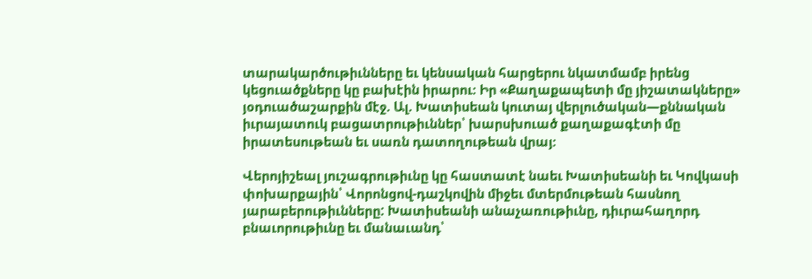տարակարծութիւնները եւ կենսական հարցերու նկատմամբ իրենց կեցուածքները կը բախէին իրարու։ Իր «Քաղաքապետի մը յիշատակները» յօդուածաշարքին մէջ. Ալ. Խատիսեան կուտայ վերլուծական—քննական իւրայատուկ բացատրութիւններ՝ խարսխուած քաղաքագէտի մը իրատեսութեան եւ սառն դատողութեան վրայ։

Վերոյիշեալ յուշագրութիւնը կը հաստատէ նաեւ Խատիսեանի եւ Կովկասի փոխարքային՝ Վորոնցով-դաշկովին միջեւ մտերմութեան հասնող յարաբերութիւնները: Խատիսեանի անաչառութիւնը, դիւրահաղորդ բնաւորութիւնը եւ մանաւանդ՝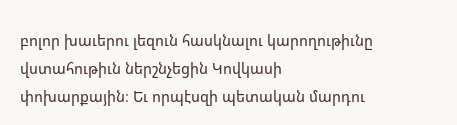բոլոր խաւերու լեզուն հասկնալու կարողութիւնը վստահութիւն ներշնչեցին Կովկասի փոխարքային։ Եւ որպէսզի պետական մարդու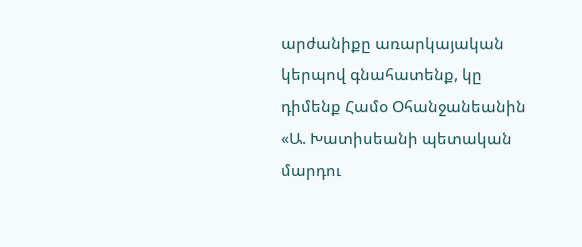արժանիքը առարկայական կերպով գնահատենք, կը դիմենք Համօ Օհանջանեանին «Ա. Խատիսեանի պետական մարդու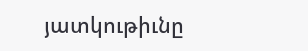յատկութիւնը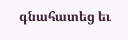գնահատեց եւ